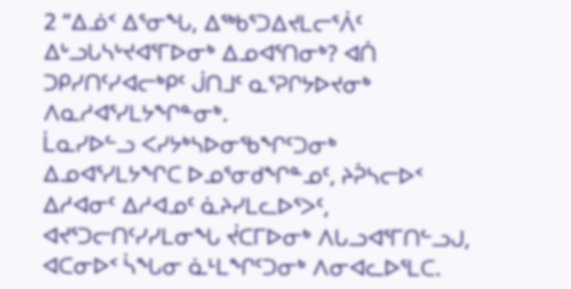2 “ᐃᓅᑉ ᐃᕐᓂᖓ, ᐃᖅᑲᕐᑐᐃᔪᒪᓕᕐᐲᑦ ᐃᒡᓗᒐᓴᒡᔪᐊᕐᒥᐅᓂᒃ ᐃᓄᐊᕐᑎᓂᒃ? ᐊᑏ ᑐᑭᓯᑎᑦᓯᐊᓕᒃᑭᑦ ᒎᑎᒧᑦ ᓇᕐᕈᒋᔭᐅᔪᓂᒃ ᐱᓇᓱᐊᕐᓯᒪᔭᖏᓐᓂᒃ.
ᒫᓇᓯᐅᓪᓗ ᐸᓯᔭᒃᓴᐅᓂᖃᖏᑦᑐᓂᒃ ᐃᓄᐊᕐᓯᒪᔭᖏᑕ ᐅᓄᕐᓂᑯᖏᓐᓄᑦ, ᔨᕉᓴᓕᐅᑉ ᐃᓱᐊᓂᑦ ᐃᓱᐊᓄᑦ ᓈᔨᓯᒪᓚᐅᕐᐳᑦ, ᐊᔪᕐᑐᓕᑎᑦᓯᓯᒪᓂᖓ ᔫᑕᒥᐅᓂᒃ ᐱᒐᓗᐊᕐᒥᑎᓪᓗᒍ, ᐊᑕᓂᐅᑉ ᓵᖓᓂ ᓈᒻᒪᖏᑦᑐᓂᒃ ᐱᓂᐊᓚᐅᕐᒪᑕ.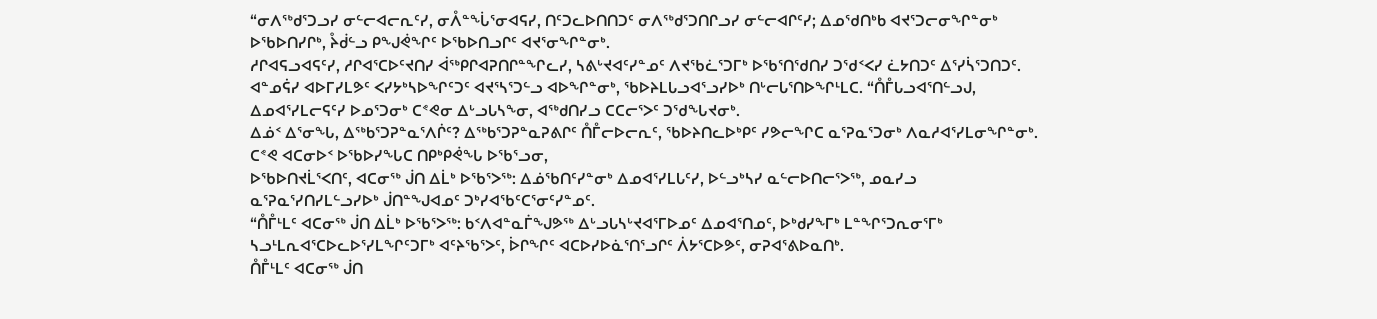“ᓂᐱᖅᑯᕐᑐᓗᓯ ᓂᓪᓕᐊᓕᕆᑦᓯ, ᓂᐰᓐᖔᕐᓂᐊᕋᓯ, ᑎᑦᑐᓚᐅᑎᑎᑐᑦ ᓂᐱᖅᑯᕐᑐᑎᒋᓗᓯ ᓂᓪᓕᐊᒋᑦᓯ; ᐃᓄᖁᑎᒃᑲ ᐊᔪᕐᑐᓕᓂᖏᓐᓂᒃ ᐅᖃᐅᑎᓯᒋᒃ, ᔧᑰᓪᓗ ᑭᖑᕚᖏᑦ ᐅᖃᐅᑎᓗᒋᑦ ᐊᔪᕐᓂᖏᓐᓂᒃ.
ᓱᒋᐊᕋᓗᐊᕋᑦᓯ, ᓱᒋᐊᕐᑕᐅᑦᔪᑎᓯ ᐋᖅᑭᒋᐊᕈᑎᒋᓐᖏᓚᓯ, ᓴᕕᒡᔪᐊᑦᓯᓐᓄᑦ ᐱᔪᖃᓛᕐᑐᒥᒃ ᐅᖃᕐᑎᖁᑎᓯ ᑐᖁᑉᐸᓯ ᓛᔭᑎᑐᑦ ᐃᕐᓯᓵᕐᑐᑎᑐᑦ.
ᐊᓐᓄᕌᓯ ᐊᐅᒥᓯᒪᕗᑦ ᐸᓯᔭᒃᓴᐅᖏᑦᑐᑦ ᐊᔪᕐᓴᕐᑐᓪᓗ ᐊᐅᖏᓐᓂᒃ, ᖃᐅᔨᒪᒐᓗᐊᕐᓗᓯᐅᒃ ᑎᒡᓕᒐᕐᑎᐅᖏᒻᒪᑕ. “ᑍᒤᒐᓗᐊᕐᑎᓪᓗᒍ,
ᐃᓄᐊᕐᓯᒪᓕᕋᑦᓯ ᐅᓄᕐᑐᓂᒃ ᑕᕝᕙᓂ ᐃᒡᓗᒐᓴᖕᓂ, ᐊᖅᑯᑎᓯᓗ ᑕᑕᓕᕐᐳᑦ ᑐᖁᖓᔪᓂᒃ.
ᐃᓅᑉ ᐃᕐᓂᖓ, ᐃᖅᑲᕐᑐᕈᓐᓇᕐᐱᒌᑦ? ᐃᖅᑲᕐᑐᕈᓐᓇᕈᕕᒋᑦ ᑍᒤᓕᐅᓕᕆᑦ, ᖃᐅᔨᑎᓚᐅᒃᑭᑦ ᓯᕗᓕᖏᑕ ᓇᕐᕈᓇᕐᑐᓂᒃ ᐱᓇᓱᐊᕐᓯᒪᓂᖏᓐᓂᒃ.
ᑕᕝᕙ ᐊᑕᓂᐅᑉ ᐅᖃᐅᓯᖓᑕ ᑎᑭᒃᑭᕚᖓ ᐅᖃᕐᓗᓂ,
ᐅᖃᐅᑎᔪᒫᕐᐸᑎᑦ, ᐊᑕᓂᖅ ᒎᑎ ᐃᒫᒃ ᐅᖃᕐᐳᖅ: ᐃᓅᖃᑎᑦᓯᓐᓂᒃ ᐃᓄᐊᕐᓯᒪᒐᑦᓯ, ᐅᓪᓗᒃᓴᓯ ᓇᓪᓕᐅᑎᓕᕐᐳᖅ, ᓄᓇᓯᓗ ᓇᕐᕈᓇᕐᓯᑎᓯᒪᓪᓗᓯᐅᒃ ᒎᑎᓐᖑᐊᓄᑦ ᑐᒃᓯᐊᖃᑦᑕᕐᓂᑦᓯᓐᓄᑦ.
“ᑍᒤᒻᒪᑦ ᐊᑕᓂᖅ ᒎᑎ ᐃᒫᒃ ᐅᖃᕐᐳᖅ: ᑲᑉᐱᐊᓐᓇᒦᖑᕗᖅ ᐃᒡᓗᒐᓴᒡᔪᐊᕐᒥᐅᓄᑦ ᐃᓄᐊᕐᑎᓄᑦ, ᐅᒃᑯᓯᖕᒥᒃ ᒪᓐᖏᕐᑐᕆᓂᕐᒥᒃ ᓴᓗᒻᒪᕆᐊᕐᑕᐅᓚᐅᕐᓯᒪᖏᑦᑐᒥᒃ ᐊᑦᔨᖃᕐᐳᑦ, ᐆᒋᖏᑦ ᐊᑕᐅᓯᐅᓈᕐᑎᕐᓗᒋᑦ ᐲᔭᕐᑕᐅᕗᑦ, ᓂᕈᐊᕐᕕᐅᓇᑎᒃ.
ᑍᒤᒻᒪᑦ ᐊᑕᓂᖅ ᒎᑎ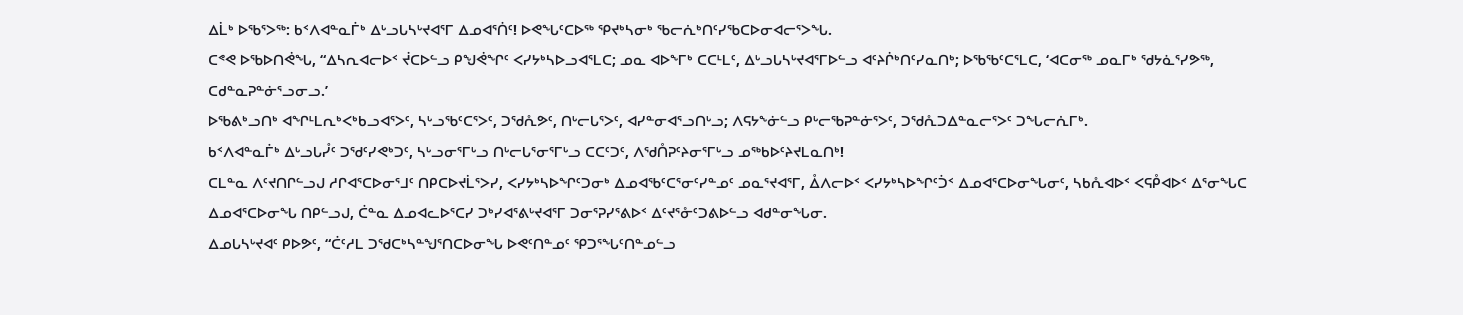ᐃᒫᒃ ᐅᖃᕐᐳᖅ: ᑲᑉᐱᐊᓐᓇᒦᒃ ᐃᒡᓗᒐᓴᒡᔪᐊᕐᒥ ᐃᓄᐊᕐᑏᑦ! ᐅᕙᖓᑦᑕᐅᖅ ᕿᔪᒃᓴᓂᒃ ᖃᓕᕇᒃᑎᑦᓯᖃᑕᐅᓂᐊᓕᕐᐳᖓ.
ᑕᕝᕙ ᐅᖃᐅᑎᕚᖓ, “ᐃᓴᕆᐊᓕᐅᑉ ᔫᑕᐅᓪᓗ ᑭᖑᕚᖏᑦ ᐸᓯᔭᒃᓴᐅᓗᐊᕐᒪᑕ; ᓄᓇ ᐊᐅᖕᒥᒃ ᑕᑕᒻᒪᑦ, ᐃᒡᓗᒐᓴᒡᔪᐊᕐᒥᐅᓪᓗ ᐊᑦᔨᒌᒃᑎᑦᓯᓇᑎᒃ; ᐅᖃᖃᑦᑕᕐᒪᑕ, ‘ᐊᑕᓂᖅ ᓄᓇᒥᒃ ᖁᔭᓈᕐᓯᕗᖅ, ᑕᑯᓐᓇᕈᓐᓃᕐᓗᓂᓗ.’
ᐅᖃᕕᒃᓗᑎᒃ ᐊᖏᒻᒪᕆᒃᐸᒃᑲᓗᐊᕐᐳᑦ, ᓴᒡᓗᖃᑦᑕᕐᐳᑦ, ᑐᖁᕅᕗᑦ, ᑎᒡᓕᒐᕐᐳᑦ, ᐊᓯᓐᓂᐊᕐᓗᑎᒡᓗ; ᐱᕋᔭᖕᓃᓪᓗ ᑭᒡᓕᖃᕈᓐᓃᕐᐳᑦ, ᑐᖁᕅᑐᐃᓐᓇᓕᕐᐳᑦ ᑐᖓᓕᕇᒥᒃ.
ᑲᑉᐱᐊᓐᓇᒦᒃ ᐃᒡᓗᒐᓮᑦ ᑐᖁᑦᓯᕙᒃᑐᑦ, ᓴᒡᓗᓂᕐᒥᒡᓗ ᑎᒡᓕᒐᕐᓂᕐᒥᒡᓗ ᑕᑕᑦᑐᑦ, ᐱᖁᑍᕈᑦᔨᓂᕐᒥᒡᓗ ᓄᖅᑲᐅᑦᔨᔪᒪᓇᑎᒃ!
ᑕᒪᓐᓇ ᐱᑦᔪᑎᒋᓪᓗᒍ ᓱᒋᐊᕐᑕᐅᓂᕐᒧᑦ ᑎᑭᑕᐅᔪᒫᕐᐳᓯ, ᐸᓯᔭᒃᓴᐅᖏᑦᑐᓂᒃ ᐃᓄᐊᖃᑦᑕᕐᓂᑦᓯᓐᓄᑦ ᓄᓇᕐᔪᐊᕐᒥ, ᐂᐱᓕᐅᑉ ᐸᓯᔭᒃᓴᐅᖏᑦᑑᑉ ᐃᓄᐊᕐᑕᐅᓂᖓᓂᑦ, ᓴᑲᕅᐊᐅᑉ ᐸᕋᑬᐊᐅᑉ ᐃᕐᓂᖓᑕ ᐃᓄᐊᕐᑕᐅᓂᖓ ᑎᑭᓪᓗᒍ, ᑖᓐᓇ ᐃᓄᐊᓚᐅᕐᑕᓯ ᑐᒃᓯᐊᕐᕕᒡᔪᐊᕐᒥ ᑐᓂᕐᕈᓯᕐᕕᐅᑉ ᐃᑦᔪᕐᓁᑦᑐᕕᐅᓪᓗ ᐊᑯᓐᓂᖓᓂ.
ᐃᓄᒐᓴᒡᔪᐊᑦ ᑭᐅᕗᑦ, “ᑖᑦᓱᒪ ᑐᖁᑕᒃᓴᓐᖑᕐᑎᑕᐅᓂᖓ ᐅᕙᑦᑎᓐᓄᑦ ᕿᑐᕐᖓᑦᑎᓐᓄᓪᓗ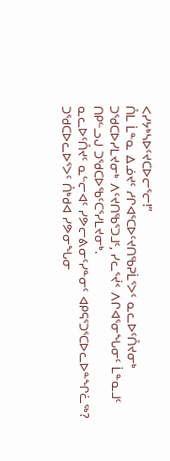ᐸᓯᔭᒃᓴᐅᑦᔪᑕᐅᓕᕐᓕ!”
ᑍᒪ ᒫᓐᓇ ᐃᓅᔪᑦ ᓱᒋᐊᕐᑕᐅᑦᔪᑎᖃᕈᒫᕐᐳᑦ ᓇᓚᐅᑦᑍᔪᓂᒃ ᑐᖁᑕᐅᓯᒪᔪᓂᒃ ᐱᑦᔪᑎᖃᕐᑐᒧᑦ, ᓯᓚᕐᔫᑉ ᐱᒋᐊᕐᓂᖓᓂᑦ ᒫᓐᓇᒧᑦ ᑎᑭᓪᓗᒍ ᑐᖁᑕᐅᖃᑦᑕᕐᓯᒪᔪᓂᒃ.
ᓇᓚᐅᑦᑍᔪᑦ ᓇᓪᓕᐊᑦ ᓯᕗᓕᕕᓂᑦᓯᓐᓂᑦ ᐊᑭᕋᕐᑐᕐᑕᐅᓚᐅᓐᖏᓛᖅ? ᑐᖁᑕᐅᓚᐅᕐᐳᑦ ᑍᒃᑯᐊ ᓯᕗᓂᖓᓂ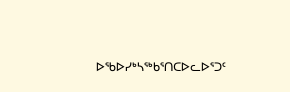ᐅᖃᐅᓯᒃᓴᖅᑲᕐᑎᑕᐅᓚᐅᕐᑐᑦ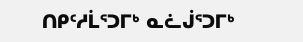ᑎᑭᑦᓱᒫᕐᑐᒥᒃ ᓇᓛᒎᕐᑐᒥᒃ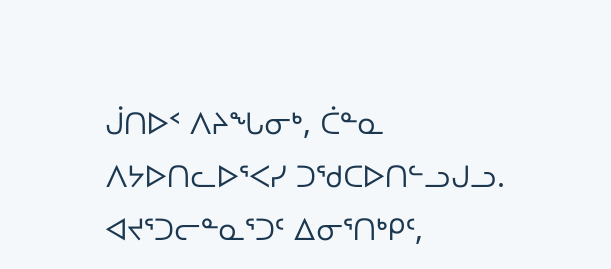ᒎᑎᐅᑉ ᐱᔨᖓᓂᒃ, ᑖᓐᓇ ᐱᔭᐅᑎᓚᐅᕐᐸᓯ ᑐᖁᑕᐅᑎᓪᓗᒍᓗ.
ᐊᔪᕐᑐᓕᓐᓇᕐᑐᑦ ᐃᓂᕐᑎᒃᑭᑦ,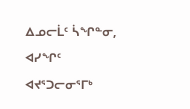ᐃᓄᓕᒫᑦ ᓵᖏᓐᓂ, ᐊᓯᖏᑦ ᐊᔪᕐᑐᓕᓂᕐᒥᒃ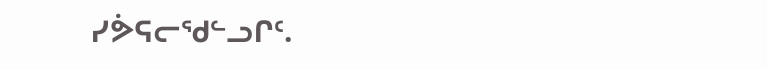ᓯᕘᕋᓕᖁᓪᓗᒋᑦ.